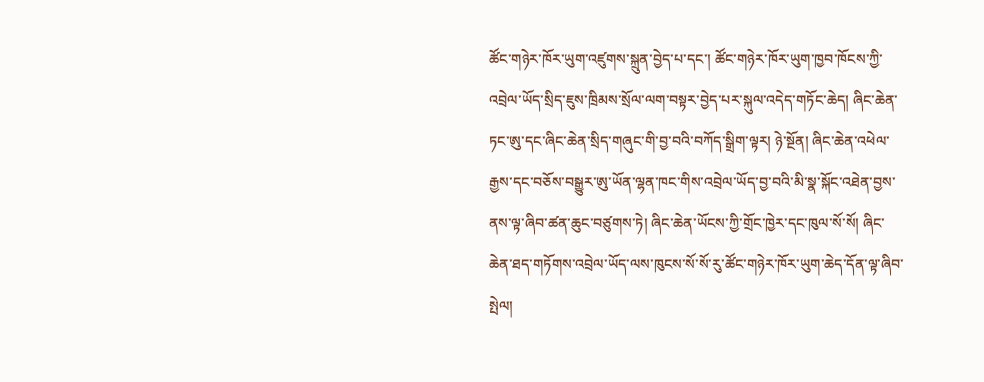ཚོང་གཉེར་ཁོར་ཡུག་འཛུགས་སྐྲུན་བྱེད་པ་དང་། ཚོང་གཉེར་ཁོར་ཡུག་ཁྱབ་ཁོངས་ཀྱི་འབྲེལ་ཡོད་སྲིད་ཇུས་ཁྲིམས་སྲོལ་ལག་བསྟར་བྱེད་པར་སྐུལ་འདེད་གཏོང་ཆེད། ཞིང་ཆེན་ཏང་ཨུ་དང་ཞིང་ཆེན་སྲིད་གཞུང་གི་བྱ་བའི་བཀོད་སྒྲིག་ལྟར། ཉེ་སྔོན། ཞིང་ཆེན་འཕེལ་རྒྱས་དང་བཅོས་བསྒྱུར་ཨུ་ཡོན་ལྷན་ཁང་གིས་འབྲེལ་ཡོད་བྱ་བའི་མི་སྣ་སྐོང་འཐེན་བྱས་ནས་ལྟ་ཞིབ་ཚན་ཆུང་བཙུགས་ཏེ། ཞིང་ཆེན་ཡོངས་ཀྱི་གྲོང་ཁྱེར་དང་ཁུལ་སོ་སོ། ཞིང་ཆེན་ཐད་གཏོགས་འབྲེལ་ཡོད་ལས་ཁུངས་སོ་སོ་རུ་ཚོང་གཉེར་ཁོར་ཡུག་ཆེད་དོན་ལྟ་ཞིབ་སྤེལ།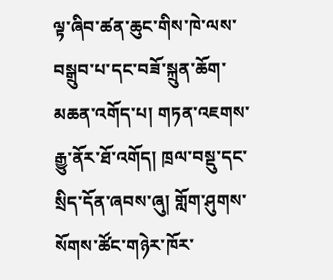ལྟ་ཞིབ་ཚན་ཆུང་གིས་ཁེ་ལས་བསྒྲུབ་པ་དང་བཟོ་སྐྲུན་ཆོག་མཆན་འགོད་པ། གཏན་འཇགས་རྒྱུ་ནོར་ཐོ་འགོད། ཁྲལ་བསྡུ་དང་སྲིད་དོན་ཞབས་ཞུ། གློག་ཤུགས་སོགས་ཚོང་གཉེར་ཁོར་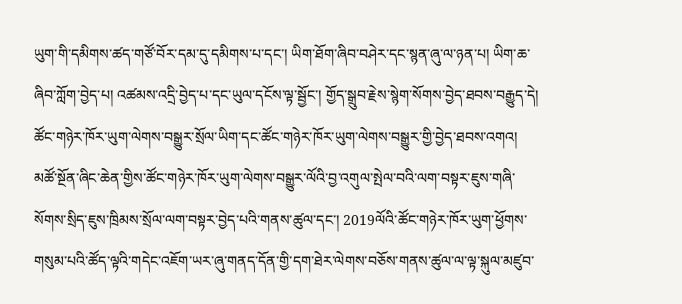ཡུག་གི་དམིགས་ཚད་གཙོ་བོར་དམ་དུ་དམིགས་པ་དང་། ཡིག་ཐོག་ཞིབ་བཤེར་དང་སྙན་ཞུ་ལ་ཉན་པ། ཡིག་ཆ་ཞིབ་ཀློག་བྱེད་པ། འཚམས་འདྲི་བྱེད་པ་དང་ཡུལ་དངོས་ལྟ་སྦྱོང་། གྱོད་སྒྲུབ་རྗེས་སྙེག་སོགས་བྱེད་ཐབས་བརྒྱུད་དེ། ཚོང་གཉེར་ཁོར་ཡུག་ལེགས་བསྒྱུར་སྲོལ་ཡིག་དང་ཚོང་གཉེར་ཁོར་ཡུག་ལེགས་བསྒྱུར་གྱི་བྱེད་ཐབས་འགའ། མཚོ་སྔོན་ཞིང་ཆེན་གྱིས་ཚོང་གཉེར་ཁོར་ཡུག་ལེགས་བསྒྱུར་ལོའི་བྱ་འགུལ་སྤེལ་བའི་ལག་བསྟར་ཇུས་གཞི་སོགས་སྲིད་ཇུས་ཁྲིམས་སྲོལ་ལག་བསྟར་བྱེད་པའི་གནས་ཚུལ་དང་། 2019ལོའི་ཚོང་གཉེར་ཁོར་ཡུག་ཕྱོགས་གསུམ་པའི་ཚོད་ལྟའི་གདེང་འཇོག་ཡར་ཞུ་གནད་དོན་གྱི་དག་ཐེར་ལེགས་བཅོས་གནས་ཚུལ་ལ་ལྟ་སྐུལ་མཛུབ་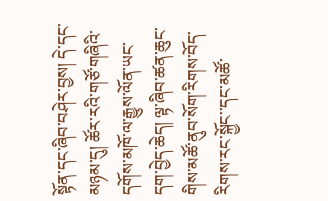སྟོན་དང་ཞིབ་བཤེར་བྱས། དེ་དང་མཉམ་དུ། ཚོར་རའི་གཙོ་གཞིའི་དགོས་མཁོ་ལ་རྒྱུས་ལོན་ཡང་དག་བྱེད་ཆེད། ལྟ་ཞིབ་ཚན་ཆུང་གིས་མཚོ་ནུབ་སོག་རིགས་བོད་རིགས་རང་སྐྱོང་་དང་མཚོ་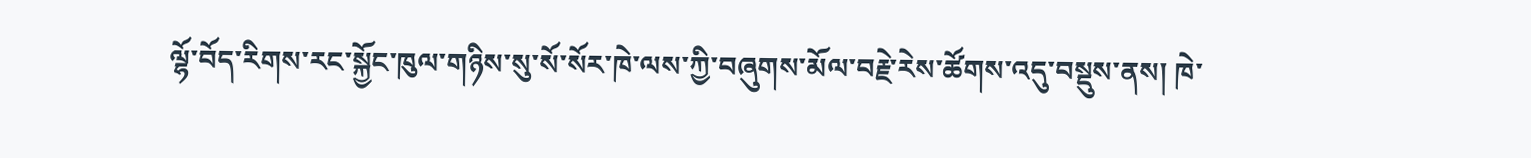ལྷོ་བོད་རིགས་རང་སྐྱོང་ཁུལ་གཉིས་སུ་སོ་སོར་ཁེ་ལས་ཀྱི་བཞུགས་མོལ་བརྗེ་རེས་ཚོགས་འདུ་བསྡུས་ནས། ཁེ་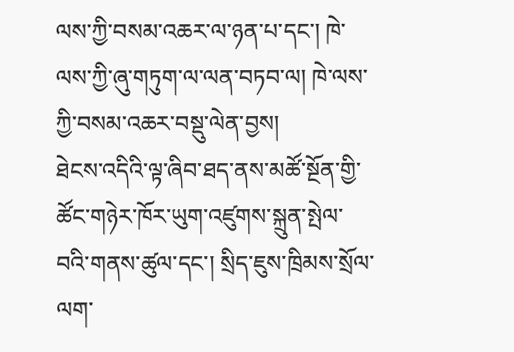ལས་ཀྱི་བསམ་འཆར་ལ་ཉན་པ་དང་། ཁེ་ལས་ཀྱི་ཞུ་གཏུག་ལ་ལན་བཏབ་ལ། ཁེ་ལས་ཀྱི་བསམ་འཆར་བསྡུ་ལེན་བྱས།
ཐེངས་འདིའི་ལྟ་ཞིབ་ཐད་ནས་མཚོ་སྔོན་གྱི་ཚོང་གཉེར་ཁོར་ཡུག་འཛུགས་སྐྲུན་སྤེལ་བའི་གནས་ཚུལ་དང་། སྲིད་ཇུས་ཁྲིམས་སྲོལ་ལག་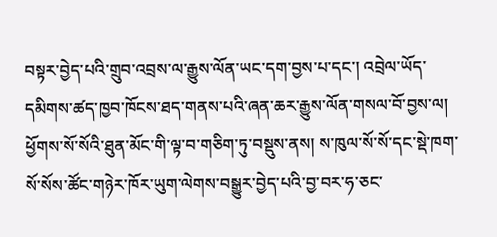བསྟར་བྱེད་པའི་གྲུབ་འབྲས་ལ་རྒྱུས་ལོན་ཡང་དག་བྱས་པ་དང་། འབྲེལ་ཡོད་དམིགས་ཚད་ཁྱབ་ཁོངས་ཐད་གནས་པའི་ཞན་ཆར་རྒྱུས་ལོན་གསལ་བོ་བྱས་ལ། ཕྱོགས་སོ་སོའི་ཐུན་མོང་གི་ལྟ་བ་གཅིག་ཏུ་བསྡུས་ནས། ས་ཁུལ་སོ་སོ་དང་སྡེ་ཁག་སོ་སོས་ཚོང་གཉེར་ཁོར་ཡུག་ལེགས་བསྒྱུར་བྱེད་པའི་བྱ་བར་ཧ་ཅང་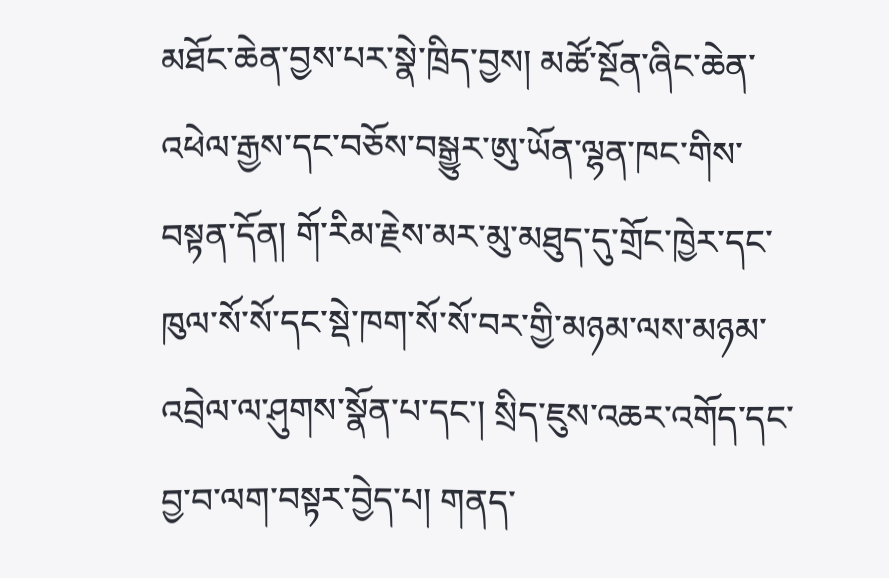མཐོང་ཆེན་བྱས་པར་སྣེ་ཁྲིད་བྱས། མཚོ་སྔོན་ཞིང་ཆེན་འཕེལ་རྒྱས་དང་བཅོས་བསྒྱུར་ཨུ་ཡོན་ལྷན་ཁང་གིས་བསྟན་དོན། གོ་རིམ་རྗེས་མར་མུ་མཐུད་དུ་གྲོང་ཁྱེར་དང་ཁུལ་སོ་སོ་དང་སྡེ་ཁག་སོ་སོ་བར་གྱི་མཉམ་ལས་མཉམ་འབྲེལ་ལ་ཤུགས་སྣོན་པ་དང་། སྲིད་ཇུས་འཆར་འགོད་དང་བྱ་བ་ལག་བསྟར་བྱེད་པ། གནད་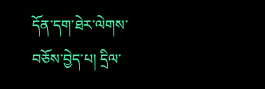དོན་དག་ཐེར་ལེགས་བཅོས་བྱེད་པ། དྲིལ་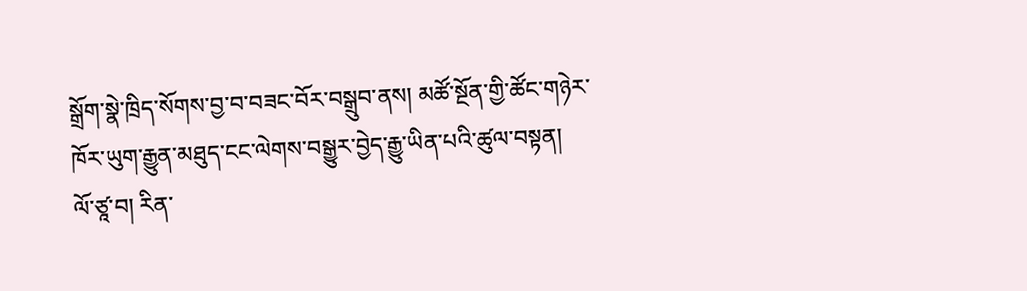སྒྲོག་སྣེ་ཁྲིད་སོགས་བྱ་བ་བཟང་བོར་བསྒྲུབ་ནས། མཚོ་སྔོན་གྱི་ཚོང་གཉེར་ཁོར་ཡུག་རྒྱུན་མཐུད་ངང་ལེགས་བསྒྱུར་བྱེད་རྒྱུ་ཡིན་པའི་ཚུལ་བསྟན།
ལོ་ཙཱ་བ། རིན་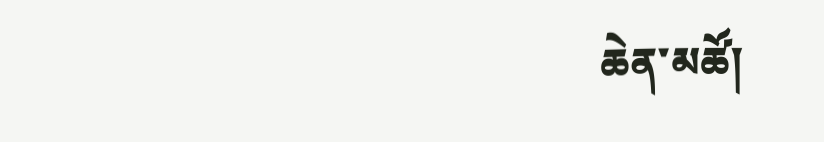ཆེན་མཚོ།